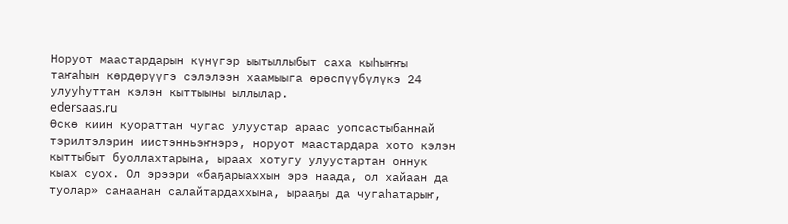Норуот маастардарын күнүгэр ыытыллыбыт саха кыһыҥҥы таҥаһын көрдөрүүгэ сэлэлээн хаамыыга өрөспүүбүлүкэ 24 улууһуттан кэлэн кыттыыны ыллылар.
edersaas.ru
Өскө киин куораттан чугас улуустар араас уопсастыбаннай тэрилтэлэрин иистэнньэҥнэрэ, норуот маастардара хото кэлэн кыттыбыт буоллахтарына, ыраах хотугу улуустартан оннук кыах суох. Ол эрээри «баҕарыаххын эрэ наада, ол хайаан да туолар» санаанан салайтардаххына, ырааҕы да чугаһатарыҥ,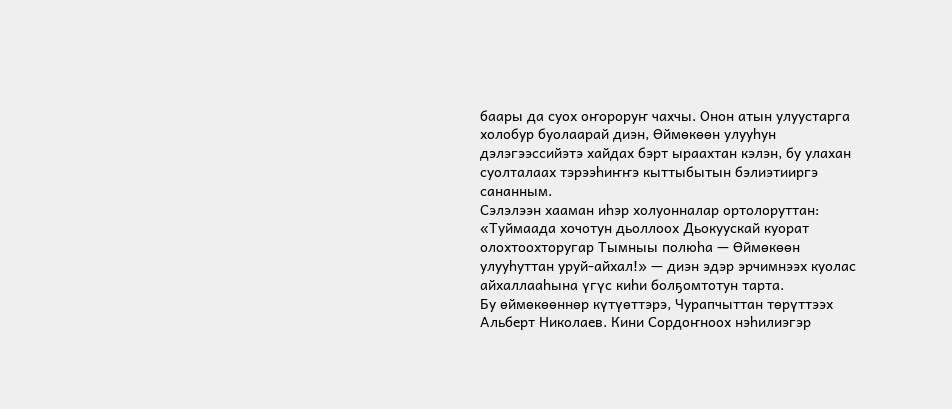баары да суох оҥороруҥ чахчы. Онон атын улуустарга холобур буолаарай диэн, Өймөкөөн улууһун дэлэгээссийэтэ хайдах бэрт ыраахтан кэлэн, бу улахан суолталаах тэрээһиҥҥэ кыттыбытын бэлиэтииргэ сананным.
Сэлэлээн хааман иһэр холуонналар ортолоруттан: «Туймаада хочотун дьоллоох Дьокуускай куорат олохтоохторугар Тымныы полюһа — Өймөкөөн улууһуттан уруй-айхал!» — диэн эдэр эрчимнээх куолас айхаллааһына үгүс киһи болҕомтотун тарта.
Бу өймөкөөннөр күтүөттэрэ, Чурапчыттан төрүттээх Альберт Николаев. Кини Сордоҥноох нэһилиэгэр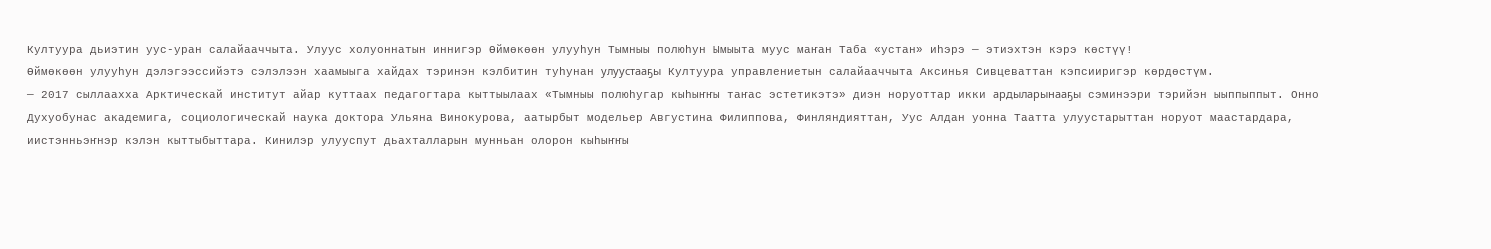Култуура дьиэтин уус-уран салайааччыта. Улуус холуоннатын иннигэр Өймөкөөн улууһун Тымныы полюһун Ымыыта муус маҥан Таба «устан» иһэрэ — этиэхтэн кэрэ көстүү!
Өймөкөөн улууһун дэлэгээссийэтэ сэлэлээн хаамыыга хайдах тэринэн кэлбитин туһунан улуустааҕы Култуура управлениетын салайааччыта Аксинья Сивцеваттан кэпсииригэр көрдөстүм.
— 2017 сыллаахха Арктическай институт айар куттаах педагогтара кыттыылаах «Тымныы полюһугар кыһыҥҥы таҥас эстетикэтэ» диэн норуоттар икки ардыларынааҕы сэминээри тэрийэн ыыппыппыт. Онно Духуобунас академига, социологическай наука доктора Ульяна Винокурова, аатырбыт модельер Августина Филиппова, Финляндияттан, Уус Алдан уонна Таатта улуустарыттан норуот маастардара, иистэнньэҥнэр кэлэн кыттыбыттара. Кинилэр улууспут дьахталларын мунньан олорон кыһыҥҥы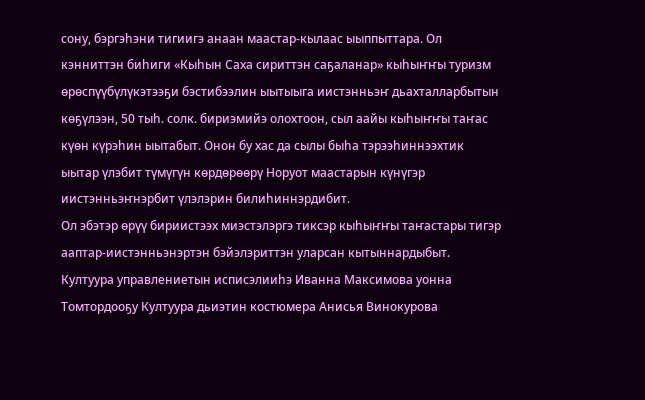сону, бэргэһэни тигиигэ анаан маастар-кылаас ыыппыттара. Ол кэнниттэн биһиги «Кыһын Саха сириттэн саҕаланар» кыһыҥҥы туризм өрөспүүбүлүкэтээҕи бэстибээлин ыытыыга иистэнньэҥ дьахталларбытын көҕүлээн, 50 тыһ. солк. бириэмийэ олохтоон, сыл аайы кыһыҥҥы таҥас күөн күрэһин ыытабыт. Онон бу хас да сылы быһа тэрээһиннээхтик ыытар үлэбит түмүгүн көрдөрөөрү Норуот маастарын күнүгэр иистэнньэҥнэрбит үлэлэрин билиһиннэрдибит.
Ол эбэтэр өрүү бириистээх миэстэлэргэ тиксэр кыһыҥҥы таҥастары тигэр ааптар-иистэнньэнэртэн бэйэлэриттэн уларсан кытыннардыбыт. Култуура управлениетын исписэлииһэ Иванна Максимова уонна Томтордооҕу Култуура дьиэтин костюмера Анисья Винокурова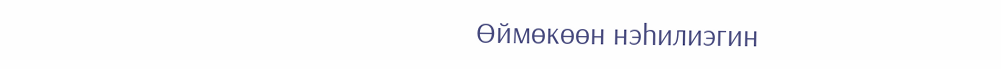Өймөкөөн нэһилиэгин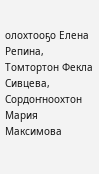олохтооҕо Елена Репина, Томтортон Фекла Сивцева, Сордоҥноохтон Мария Максимова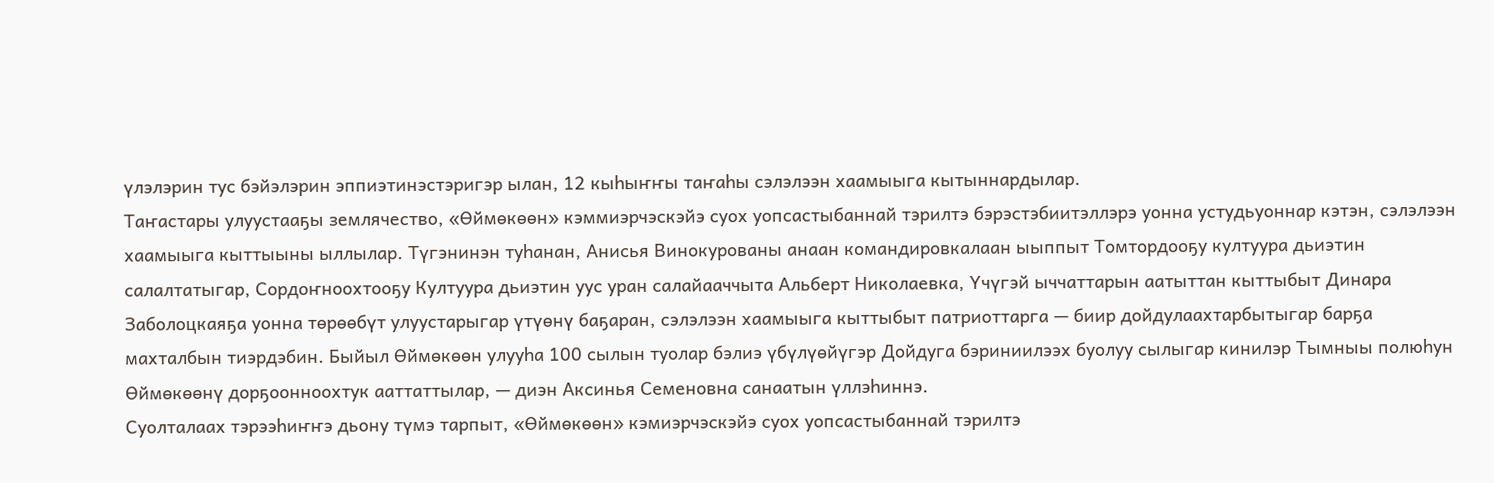үлэлэрин тус бэйэлэрин эппиэтинэстэригэр ылан, 12 кыһыҥҥы таҥаһы сэлэлээн хаамыыга кытыннардылар.
Таҥастары улуустааҕы землячество, «Өймөкөөн» кэммиэрчэскэйэ суох уопсастыбаннай тэрилтэ бэрэстэбиитэллэрэ уонна устудьуоннар кэтэн, сэлэлээн хаамыыга кыттыыны ыллылар. Түгэнинэн туһанан, Анисья Винокурованы анаан командировкалаан ыыппыт Томтордооҕу култуура дьиэтин салалтатыгар, Сордоҥноохтооҕу Култуура дьиэтин уус уран салайааччыта Альберт Николаевка, Үчүгэй ыччаттарын аатыттан кыттыбыт Динара Заболоцкаяҕа уонна төрөөбүт улуустарыгар үтүөнү баҕаран, сэлэлээн хаамыыга кыттыбыт патриоттарга — биир дойдулаахтарбытыгар барҕа махталбын тиэрдэбин. Быйыл Өймөкөөн улууһа 100 сылын туолар бэлиэ үбүлүөйүгэр Дойдуга бэриниилээх буолуу сылыгар кинилэр Тымныы полюһун Өймөкөөнү дорҕоонноохтук ааттаттылар, — диэн Аксинья Семеновна санаатын үллэһиннэ.
Суолталаах тэрээһиҥҥэ дьону түмэ тарпыт, «Өймөкөөн» кэмиэрчэскэйэ суох уопсастыбаннай тэрилтэ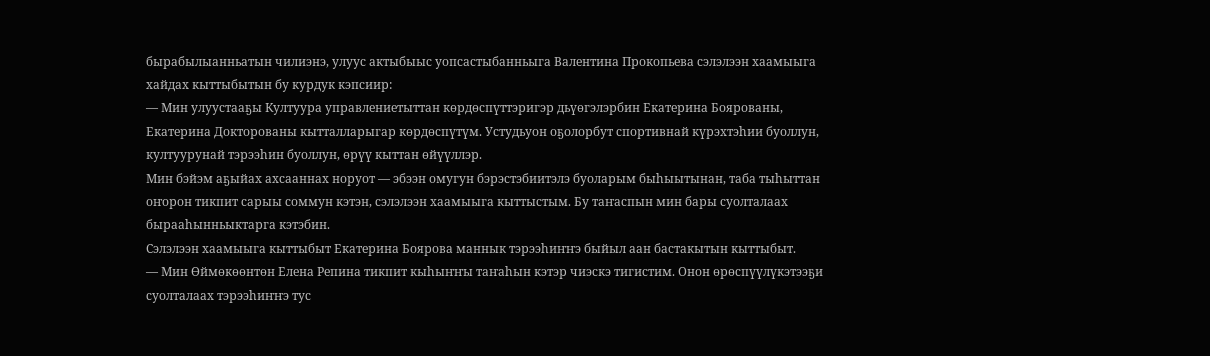бырабылыанньатын чилиэнэ, улуус актыбыыс уопсастыбанньыга Валентина Прокопьева сэлэлээн хаамыыга хайдах кыттыбытын бу курдук кэпсиир:
— Мин улуустааҕы Култуура управлениетыттан көрдөспүттэригэр дьүөгэлэрбин Екатерина Боярованы, Екатерина Докторованы кытталларыгар көрдөспүтүм. Устудьуон оҕолорбут спортивнай күрэхтэһии буоллун, култуурунай тэрээһин буоллун, өрүү кыттан өйүүллэр.
Мин бэйэм аҕыйах ахсааннах норуот — эбээн омугун бэрэстэбиитэлэ буоларым быһыытынан, таба тыһыттан оҥорон тикпит сарыы соммун кэтэн, сэлэлээн хаамыыга кыттыстым. Бу таҥаспын мин бары суолталаах бырааһынньыктарга кэтэбин.
Сэлэлээн хаамыыга кыттыбыт Екатерина Боярова маннык тэрээһиҥҥэ быйыл аан бастакытын кыттыбыт.
— Мин Өймөкөөнтөн Елена Репина тикпит кыһыҥҥы таҥаһын кэтэр чиэскэ тигистим. Онон өрөспүүлүкэтээҕи суолталаах тэрээһиҥҥэ тус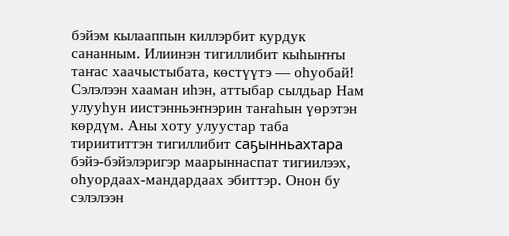бэйэм кылааппын киллэрбит курдук сананным. Илиинэн тигиллибит кыһыҥҥы таҥас хаачыстыбата, көстүүтэ — оһуобай! Сэлэлээн хааман иһэн, аттыбар сылдьар Нам улууһун иистэнньэҥнэрин таҥаһын үөрэтэн көрдүм. Аны хоту улуустар таба тириититтэн тигиллибит саҕынньахтара бэйэ-бэйэлэригэр маарыннаспат тигиилээх, оһуордаах-мандардаах эбиттэр. Онон бу сэлэлээн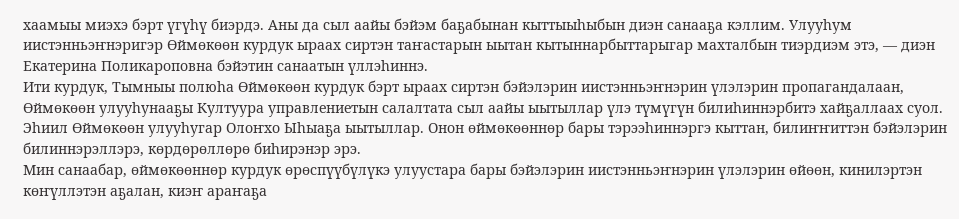хаамыы миэхэ бэрт үгүһү биэрдэ. Аны да сыл аайы бэйэм баҕабынан кыттыыһыбын диэн санааҕа кэллим. Улууһум иистэнньэҥнэригэр Өймөкөөн курдук ыраах сиртэн таҥастарын ыытан кытыннарбыттарыгар махталбын тиэрдиэм этэ, — диэн Екатерина Поликароповна бэйэтин санаатын үллэһиннэ.
Ити курдук, Тымныы полюһа Өймөкөөн курдук бэрт ыраах сиртэн бэйэлэрин иистэнньэҥнэрин үлэлэрин пропагандалаан, Өймөкөөн улууһунааҕы Култуура управлениетын салалтата сыл аайы ыытыллар үлэ түмүгүн билиһиннэрбитэ хайҕаллаах суол. Эһиил Өймөкөөн улууһугар Олоҥхо Ыһыаҕа ыытыллар. Онон өймөкөөннөр бары тэрээһиннэргэ кыттан, билиҥҥиттэн бэйэлэрин билиннэрэллэрэ, көрдөрөллөрө биһирэнэр эрэ.
Мин санаабар, өймөкөөннөр курдук өрөспүүбүлүкэ улуустара бары бэйэлэрин иистэнньэҥнэрин үлэлэрин өйөөн, кинилэртэн көҥүллэтэн аҕалан, киэҥ араҥаҕа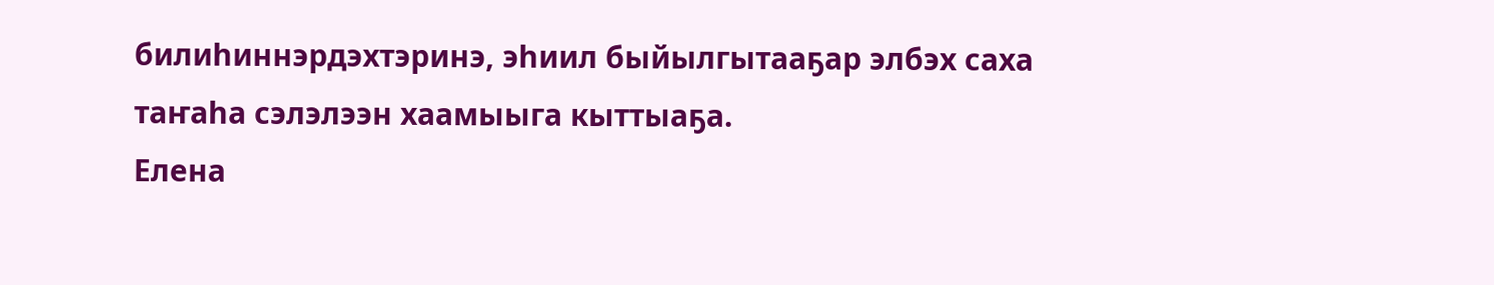билиһиннэрдэхтэринэ, эһиил быйылгытааҕар элбэх саха таҥаһа сэлэлээн хаамыыга кыттыаҕа.
Елена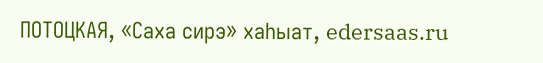ПОТОЦКАЯ, «Саха сирэ» хаһыат, edersaas.ru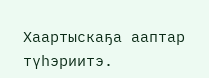Хаартыскаҕа ааптар түһэриитэ.